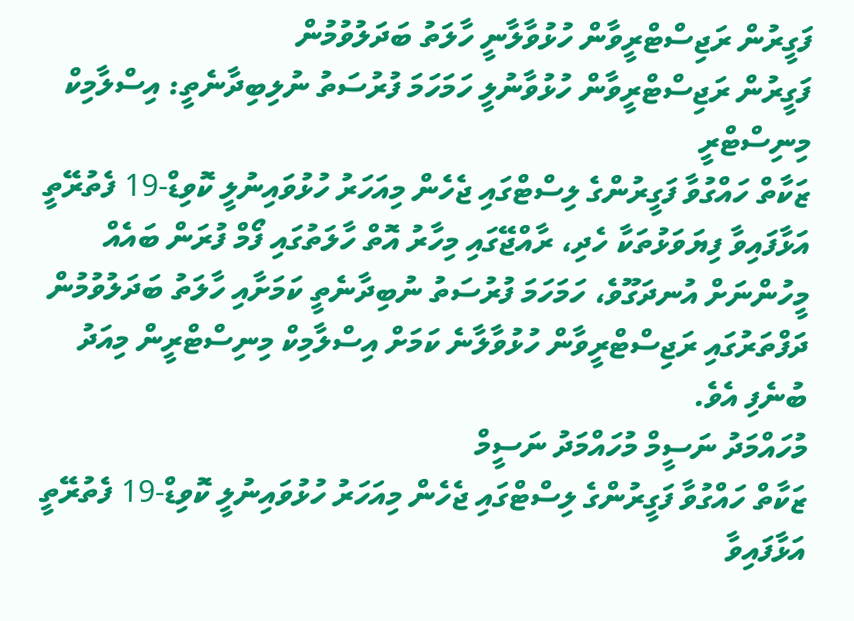ފަގީރުން ރަޖިސްޓްރީވާން ހުޅުވާލާނީ ހާލަތު ބަދަލުވުމުން
ފަގީރުން ރަޖިސްޓްރީވާން ހުޅުވާނުލީ ހަމަހަމަ ފުރުސަތު ނުލިބިދާނެތީ: އިސްލާމިކް މިނިސްޓްރީ
ޒަކާތް ހައްގުވާ ފަގީރުންގެ ލިސްޓްގައި ޖެހެން މިއަހަރު ހުޅުވައިނުލީ ކޮވިޑް-19 ފެތުރޭތީ އަޅާފައިވާ ފިޔަވަޅުތަކާ ހެދި، ރާއްޖޭގައި މިހާރު އޮތް ހާލަތުގައި ފޯމް ފުރަން ބައެއް މީހުންނަށް އުނދަގޫވެ، ހަމަހަމަ ފުރުސަތު ނުބިދާނެތީ ކަމަށާއި ހާލަތު ބަދަލުވުމުން ދަފްތަރުގައި ރަޖިސްޓްރީވާން ހުޅުވާލާނެ ކަމަށް އިސްލާމިކް މިނިސްޓްރީން މިއަދު ބުނެފި އެވެ.
މުހައްމަދު ނަސީމް މުހައްމަދު ނަސީމް
ޒަކާތް ހައްގުވާ ފަގީރުންގެ ލިސްޓްގައި ޖެހެން މިއަހަރު ހުޅުވައިނުލީ ކޮވިޑް-19 ފެތުރޭތީ އަޅާފައިވާ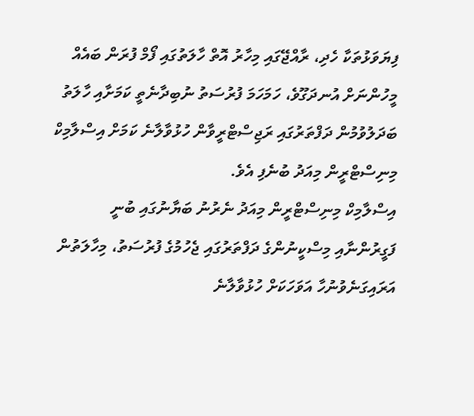ފިޔަވަޅުތަކާ ހެދި، ރާއްޖޭގައި މިހާރު އޮތް ހާލަތުގައި ފޯމް ފުރަން ބައެއް މީހުންނަށް އުނދަގޫވެ، ހަމަހަމަ ފުރުސަތު ނުބިދާނެތީ ކަމަށާއި ހާލަތު ބަދަލުވުމުން ދަފްތަރުގައި ރަޖިސްޓްރީވާން ހުޅުވާލާނެ ކަމަށް އިސްލާމިކް މިނިސްޓްރީން މިއަދު ބުނެފި އެވެ.
އިސްލާމިކް މިނިސްޓްރީން މިއަދު ނެރުނު ބަޔާނުގައި ބުނީ ފަގީރުންނާއި މިސްކީނުންގެ ދަފްތަރުގައި ޖެހުމުގެ ފުރުސަތު، މިހާލަތުން އަރައިގަނެވުނުހާ އަވަހަކަށް ހުޅުވާލާނެ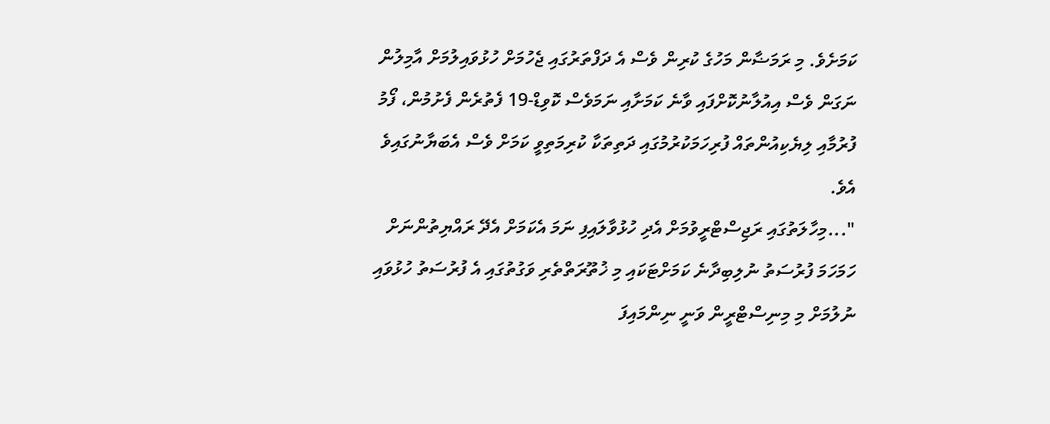ކަމަށެވެ. މި ރަމަޟާން މަހުގެ ކުރިން ވެސް އެ ދަފްތަރުގައި ޖެހުމަށް ހުޅުވައިލުމަށް އާމިލުން ނަގަން ވެސް އިއުލާނުކޮށްފައި ވާނެ ކަމަށާއި ނަމަވެސް ކޮވިޑް-19 ފެތުރެން ފެށުމުން، ފޯމު ފުރުމާއި ލިޔެކިއުންތައް ފުރިހަމަކުރުމުގައި ދަތިތަކާ ކުރިމަތިވީ ކަމަށް ވެސް އެބަޔާނުގައިވެ އެވެ.
"...މިހާލަތުގައި ރަޖިސްޓްރީވުމަށް އެދި ހުޅުވާލައިފި ނަމަ އެކަމަށް އެދޭ ރައްޔިތުންނަށް ހަމަހަމަ ފުރުސަތު ނުލިބިދާނެ ކަމަށްޓަކައި މި ޚުތޫރަތްތެރި ވަގުތުގައި އެ ފުރުސަތު ހުޅުވައި ނުލުމަށް މި މިނިސްޓްރީން ވަނީ ނިންމައިފަ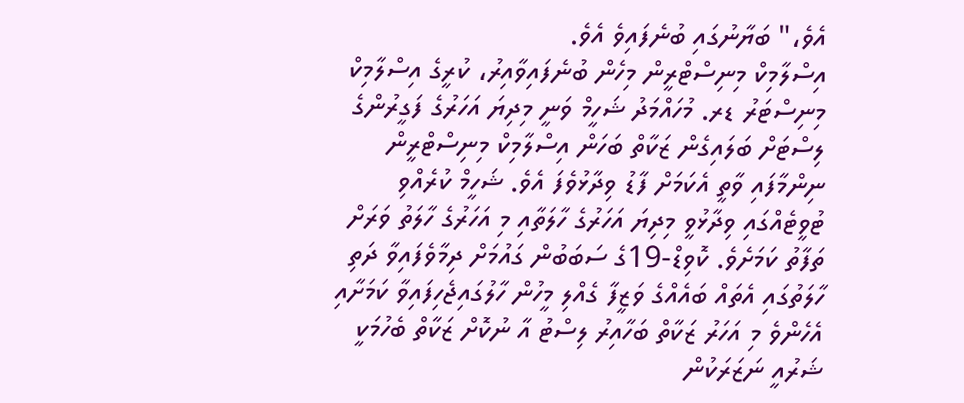އެވެ،" ބަޔާނުގައި ބުނެފައިވެ އެވެ.
އިސްލާމިކް މިނިސްޓްރީން މިހެން ބުނެފައިވާއިރު، ކުރީގެ އިސްލާމިކް މިނިސްޓަރު ޑރ. މުހައްމަދު ޝަހީމް ވަނީ މިދިޔަ އަހަރުގެ ފަގީރުންގެ ލިސްޓަށް ބަލައިގެން ޒަކާތް ބަހަން އިސްލާމިކް މިނިސްޓްރީން ނިންމާފައި ވާތީ އެކަމަށް ފާޑު ވިދާޅުވެފަ އެވެ. ޝަހީމް ކުރެއްވި ޓުވީޓެއްގައި ވިދާޅުވީ މިދިޔަ އަހަރުގެ ހާލަތާއި މި އަހަރުގެ ހާލަތު ވަރަށް ތަފާތު ކަމަށެވެ. ކޮވިޑް-19ގެ ސަބަބުން ގައުމަށް ދިމާވެފައިވާ ދަތި ހާލަތުގައި އެތައް ބައެއްގެ ވަޒީފާ ގެއްލި މީހުން ހާލުގައިޖެހިފައިވާ ކަމަށާއި އެހެންވެ މި އަހަރު ޒަކާތް ބަހާއިރު ލިސްޓު އާ ނުކޮށް ޒަކާތް ބެހުމަކީ ޝަރުއީ ނަޒަރަކުން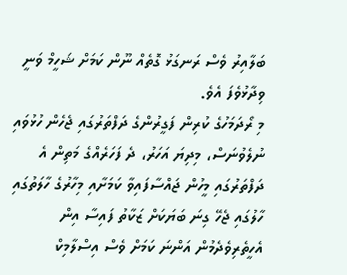ބަލާއިރު ވެސް ރަނގަޅު ގޮތެއް ނޫން ކަމަށް ޝަހީމް ވަނީ ވިދާޅުވެފަ އެވެ.
މި ރޯދަމަހުގެ ކުރިން ފަގީރުންގެ ދަފްތަރުގައި ޖެހެން ހުޅުވައި ނުލެވުނަސް، މިދިޔަ އަހަރު، ދެ ފަހަރެއްގެ މަތިން އެ ދަފްތަރުގައި މީހުން ޖައްސާފައިވާ ކަމަށާއި މިހާރުގެ ހާލަތުގައި ހާލުގައި ޖެހޭ ގިނަ ބަޔަކަށް ޒަކާތު ފައިސާ އިން އެހީތެރިވެދެމުން އަންނަ ކަމަށް ވެސް އިސްލާމިކް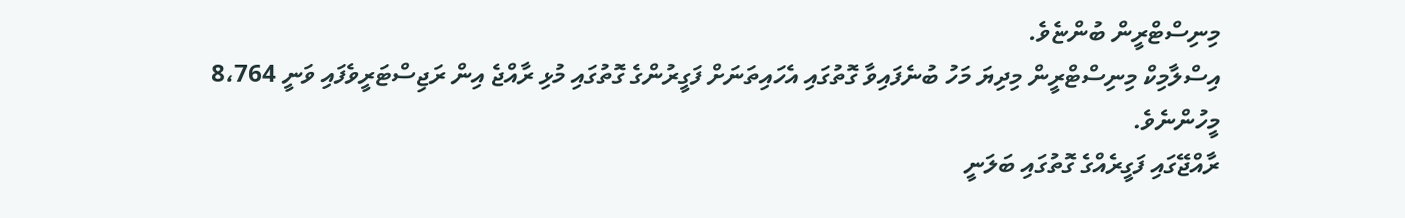މިނިސްޓްރީން ބުންޏެވެ.
އިސްލާމިކް މިނިސްޓްރީން މިދިޔަ މަހު ބުނެފައިވާ ގޮތުގައި އެހައިތަނަށް ފަގީރުންގެ ގޮތުގައި މުޅި ރާއްޖެ އިން ރަޖިސްޓަރީވެފައި ވަނީ 8،764 މީހުންނެވެ.
ރާއްޖޭގައި ފަގީރެއްގެ ގޮތުގައި ބަލަނީ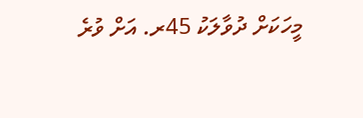މީހަކަށް ދުވާލަކު 45ރ. އަށް ވުރެ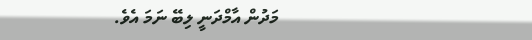މަދުން އާމްދަނީ ލިބޭ ނަމަ އެވެ.